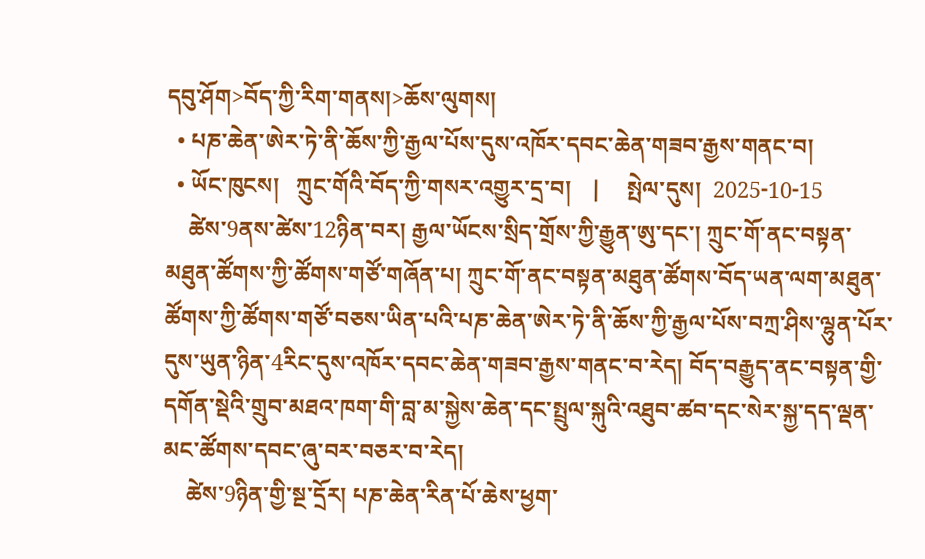དབུ་ཤོག>བོད་ཀྱི་རིག་གནས།>ཆོས་ལུགས།
  • པཎ་ཆེན་ཨེར་ཏེ་ནི་ཆོས་ཀྱི་རྒྱལ་པོས་དུས་འཁོར་དབང་ཆེན་གཟབ་རྒྱས་གནང་བ།
  • ཡོང་ཁུངས།   ཀྲུང་གོའི་བོད་ཀྱི་གསར་འགྱུར་དྲ་བ།    |     སྤེལ་དུས།  2025-10-15
    ཚེས་9ནས་ཚེས་12ཉིན་བར། རྒྱལ་ཡོངས་སྲིད་གྲོས་ཀྱི་རྒྱུན་ཨུ་དང་། ཀྲུང་གོ་ནང་བསྟན་མཐུན་ཚོགས་ཀྱི་ཚོགས་གཙོ་གཞོན་པ། ཀྲུང་གོ་ནང་བསྟན་མཐུན་ཚོགས་བོད་ཡན་ལག་མཐུན་ཚོགས་ཀྱི་ཚོགས་གཙོ་བཅས་ཡིན་པའི་པཎ་ཆེན་ཨེར་ཏེ་ནི་ཆོས་ཀྱི་རྒྱལ་པོས་བཀྲ་ཤིས་ལྷུན་པོར་དུས་ཡུན་ཉིན་4རིང་དུས་འཁོར་དབང་ཆེན་གཟབ་རྒྱས་གནང་བ་རེད། བོད་བརྒྱུད་ནང་བསྟན་གྱི་དགོན་སྡེའི་གྲུབ་མཐའ་ཁག་གི་བླ་མ་སྐྱེས་ཆེན་དང་སྤྲུལ་སྐུའི་འཐུབ་ཚབ་དང་སེར་སྐྱ་དད་ལྡན་མང་ཚོགས་དབང་ཞུ་བར་བཅར་བ་རེད།
    ཚེས་9ཉིན་གྱི་སྔ་དྲོར། པཎ་ཆེན་རིན་པོ་ཆེས་ཕྱག་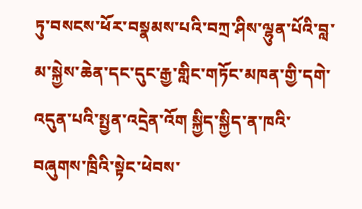ཏུ་བསངས་ཕོར་བསྣམས་པའི་བཀྲ་ཤིས་ལྷུན་པོའི་བླ་མ་སྐྱེས་ཆེན་དང་དུང་རྒྱ་གླིང་གཏོང་མཁན་གྱི་དགེ་འདུན་པའི་སྤྱན་འདྲེན་འོག སྐྱིད་སྐྱིད་ན་ཁའི་བཞུགས་ཁྲིའི་སྟེང་ཕེབས་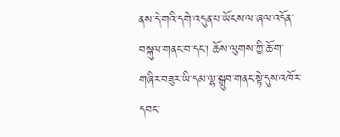ནས་དེ་གའི་དགེ་འདུན་པ་ཡོངས་ལ་ཞལ་འདོན་བསྐུལ་གནང་བ་དང་། ཆོས་ལུགས་ཀྱི་ཆོ་ག་གཞིར་བཟུར་ཡི་དམ་ལྷ་སྒྲུབ་གནང་སྟེ་དུས་འཁོར་དབང་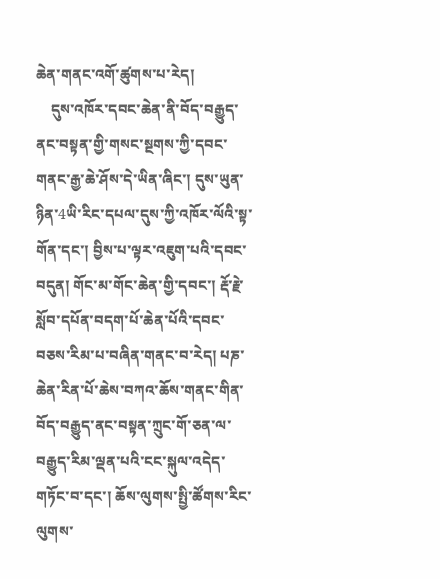ཆེན་གནང་འགོ་ཚུགས་པ་རེད།
    དུས་འཁོར་དབང་ཆེན་ནི་བོད་བརྒྱུད་ནང་བསྟན་གྱི་གསང་སྔགས་ཀྱི་དབང་གནང་རྒྱ་ཆེ་ཤོས་དེ་ཡིན་ཞིང་། དུས་ཡུན་ཉིན་4ཡི་རིང་དཔལ་དུས་ཀྱི་འཁོར་ལོའི་སྟ་གོན་དང་། བྱིས་པ་ལྟར་འཇུག་པའི་དབང་བདུན། གོང་མ་གོང་ཆེན་གྱི་དབང་། རྡོ་རྗེ་སློབ་དཔོན་བདག་པོ་ཆེན་པོའི་དབང་བཅས་རིམ་པ་བཞིན་གནང་བ་རེད། པཎ་ཆེན་རིན་པོ་ཆེས་བཀའ་ཆོས་གནང་གིན་བོད་བརྒྱུད་ནང་བསྟན་ཀྲུང་གོ་ཅན་ལ་བརྒྱུད་རིམ་ལྡན་པའི་ངང་སྐུལ་འདེད་གཏོང་བ་དང་། ཆོས་ལུགས་སྤྱི་ཚོགས་རིང་ལུགས་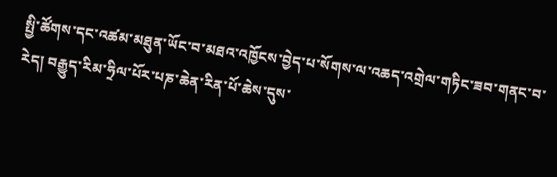སྤྱི་ཚོགས་དང་འཚམ་མཐུན་ཡོང་བ་མཐའ་འཁྱོངས་བྱེད་པ་སོགས་ལ་འཆད་འགྲེལ་གཏིང་ཟབ་གནང་བ་རེད། བརྒྱུད་རིམ་ཧྲིལ་པོར་པཎ་ཆེན་རིན་པོ་ཆེས་དུས་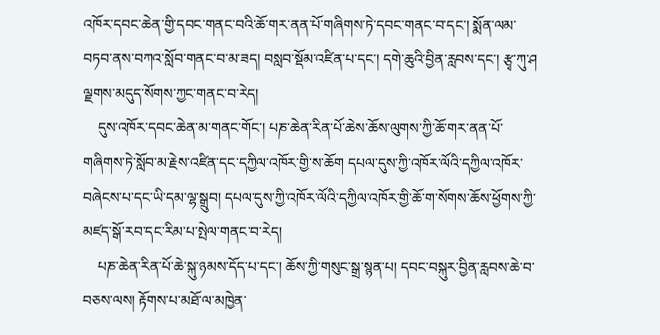འཁོར་དབང་ཆེན་གྱི་དབང་གནང་བའི་ཆོ་གར་ནན་པོ་གཞིགས་ཏེ་དབང་གནང་བ་དང་། སྨོན་ལམ་བཏབ་ནས་བཀའ་སློབ་གནང་བ་མ་ཟད། བསླབ་སྡོམ་འཛིན་པ་དང་། དགེ་ཆུའི་བྱིན་རླབས་དང་། རྩྭ་ཀུ་ཤ ལྗགས་མདུད་སོགས་ཀྱང་གནང་བ་རེད།
    དུས་འཁོར་དབང་ཆེན་མ་གནང་གོང་། པཎ་ཆེན་རིན་པོ་ཆེས་ཆོས་ལུགས་ཀྱི་ཆོ་གར་ནན་པོ་གཞིགས་ཏེ་སློབ་མ་རྗེས་འཛིན་དང་དཀྱིལ་འཁོར་གྱི་ས་ཆོག དཔལ་དུས་ཀྱི་འཁོར་ལོའི་དཀྱིལ་འཁོར་བཞེངས་པ་དང་ཡི་དམ་ལྷ་སྒྲུབ། དཔལ་དུས་ཀྱི་འཁོར་ལོའི་དཀྱིལ་འཁོར་གྱི་ཆོ་ག་སོགས་ཆོས་ཕྱོགས་ཀྱི་མཛད་སྒོ་རབ་དང་རིམ་པ་སྤེལ་གནང་བ་རེད།
    པཎ་ཆེན་རིན་པོ་ཆེ་སྐུ་ཉམས་དོད་པ་དང་། ཆོས་ཀྱི་གསུང་སྒྲ་སྙན་པ། དབང་བསྐུར་བྱིན་རླབས་ཆེ་བ་བཅས་ལས། རྟོགས་པ་མཐོ་ལ་མཁྱེན་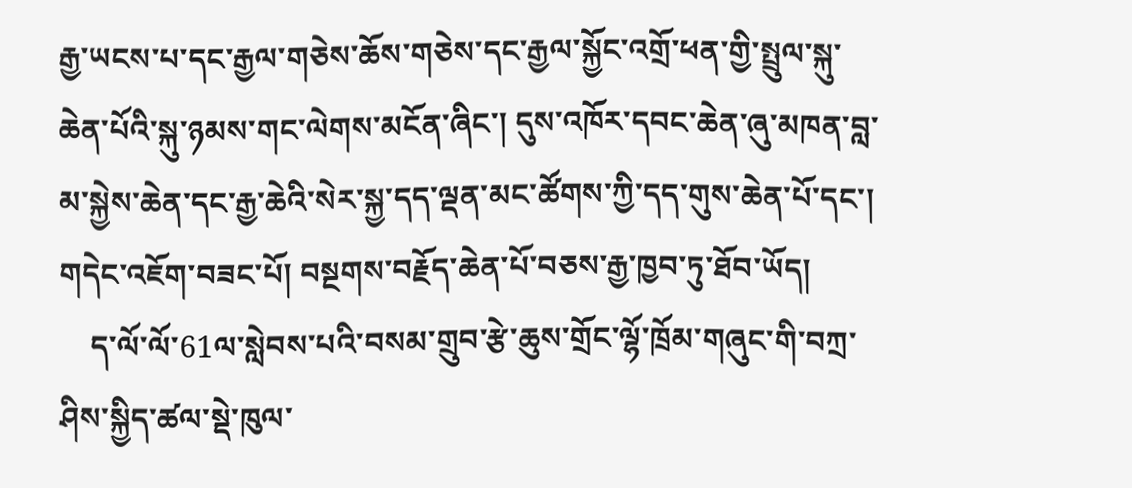རྒྱ་ཡངས་པ་དང་རྒྱལ་གཅེས་ཆོས་གཅེས་དང་རྒྱལ་སྐྱོང་འགྲོ་ཕན་གྱི་སྤྲུལ་སྐུ་ཆེན་པོའི་སྐུ་ཉམས་གང་ལེགས་མངོན་ཞིང་། དུས་འཁོར་དབང་ཆེན་ཞུ་མཁན་བླ་མ་སྐྱེས་ཆེན་དང་རྒྱ་ཆེའི་སེར་སྐྱ་དད་ལྡན་མང་ཚོགས་ཀྱི་དད་གུས་ཆེན་པོ་དང་། གདེང་འཇོག་བཟང་པོ། བསྔགས་བརྗོད་ཆེན་པོ་བཅས་རྒྱ་ཁྱབ་ཏུ་ཐོབ་ཡོད།
    ད་ལོ་ལོ་61ལ་སླེབས་པའི་བསམ་གྲུབ་རྩེ་ཆུས་གྲོང་ལྷོ་ཁྲོམ་གཞུང་གི་བཀྲ་ཤིས་སྐྱིད་ཚལ་སྡེ་ཁུལ་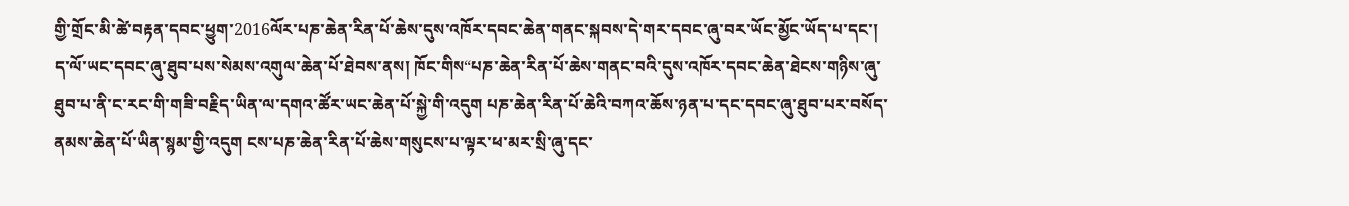གྱི་གྲོང་མི་ཚེ་བརྟན་དབང་ཕྱུག་2016ལོར་པཎ་ཆེན་རིན་པོ་ཆེས་དུས་འཁོར་དབང་ཆེན་གནང་སྐབས་དེ་གར་དབང་ཞུ་བར་ཡོང་མྱོང་ཡོད་པ་དང་། ད་ལོ་ཡང་དབང་ཞུ་ཐུབ་པས་སེམས་འགུལ་ཆེན་པོ་ཐེབས་ནས། ཁོང་གིས“པཎ་ཆེན་རིན་པོ་ཆེས་གནང་བའི་དུས་འཁོར་དབང་ཆེན་ཐེངས་གཉིས་ཞུ་ཐུབ་པ་ནི་ང་རང་གི་གཟི་བརྗིད་ཡིན་ལ་དགའ་ཚོར་ཡང་ཆེན་པོ་སྐྱེ་གི་འདུག པཎ་ཆེན་རིན་པོ་ཆེའི་བཀའ་ཆོས་ཉན་པ་དང་དབང་ཞུ་ཐུབ་པར་བསོད་ནམས་ཆེན་པོ་ཡིན་སྙམ་གྱི་འདུག ངས་པཎ་ཆེན་རིན་པོ་ཆེས་གསུངས་པ་ལྟར་ཕ་མར་སྲི་ཞུ་དང་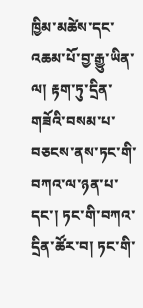ཁྱིམ་མཚེས་དང་འཆམ་པོ་བྱ་རྒྱུ་ཡིན་ལ། རྟག་ཏུ་དྲིན་གཟོའི་བསམ་པ་བཅངས་ནས་ཏང་གི་བཀའ་ལ་ཉན་པ་དང་། ཏང་གི་བཀའ་དྲིན་ཚོར་བ། ཏང་གི་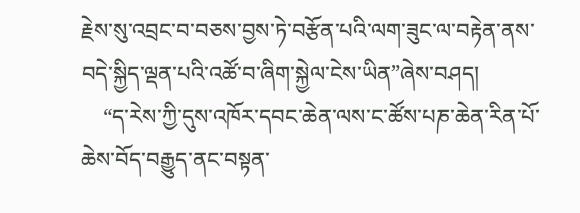རྗེས་སུ་འབྲང་བ་བཅས་བྱས་ཏེ་བརྩོན་པའི་ལག་ཟུང་ལ་བརྟེན་ནས་བདེ་སྐྱིད་ལྡན་པའི་འཚོ་བ་ཞིག་སྐྱེལ་ངེས་ཡིན”ཞེས་བཤད།
    “ད་རེས་ཀྱི་དུས་འཁོར་དབང་ཆེན་ལས་ང་ཚོས་པཎ་ཆེན་རིན་པོ་ཆེས་བོད་བརྒྱུད་ནང་བསྟན་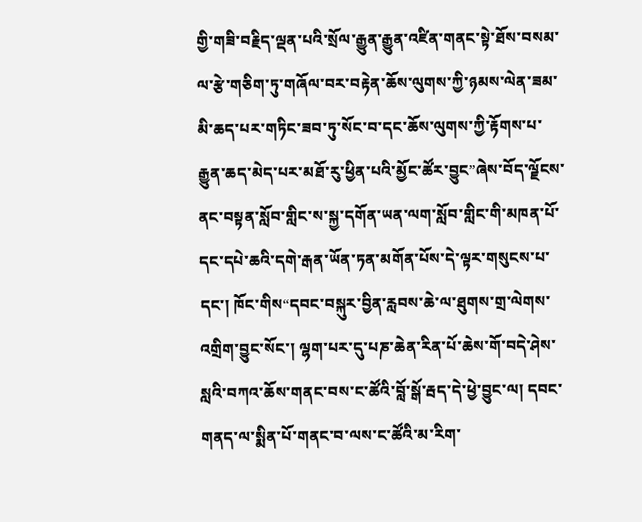གྱི་གཟི་བརྗིད་ལྡན་པའི་སྲོལ་རྒྱུན་རྒྱུན་འཛིན་གནང་སྟེ་ཐོས་བསམ་ལ་རྩེ་གཅིག་ཏུ་གཞོལ་བར་བརྟེན་ཆོས་ལུགས་ཀྱི་ཉམས་ལེན་ཟམ་མི་ཆད་པར་གཏིང་ཟབ་ཏུ་སོང་བ་དང་ཆོས་ལུགས་ཀྱི་རྟོགས་པ་རྒྱུན་ཆད་མེད་པར་མཐོ་རུ་ཕྱིན་པའི་མྱོང་ཚོར་བྱུང”ཞེས་བོད་ལྗོངས་ནང་བསྟན་སློབ་གླིང་ས་སྐྱ་དགོན་ཡན་ལག་སློབ་གླིང་གི་མཁན་པོ་དང་དཔེ་ཆའི་དགེ་རྒན་ཡོན་ཏན་མགོན་པོས་དེ་ལྟར་གསུངས་པ་དང་། ཁོང་གིས“དབང་བསྐུར་བྱིན་རླབས་ཆེ་ལ་ཐུགས་གྲ་ལེགས་འགྲིག་བྱུང་སོང་། ལྷག་པར་དུ་པཎ་ཆེན་རིན་པོ་ཆེས་གོ་བདེ་ཤེས་སླའི་བཀའ་ཆོས་གནང་བས་ང་ཚོའི་བློ་སྒོ་རྦད་དེ་ཕྱེ་བྱུང་ལ། དབང་གནད་ལ་སྨིན་པོ་གནང་བ་ལས་ང་ཚོའི་མ་རིག་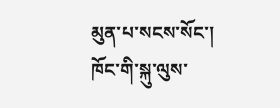མུན་པ་སངས་སོང་། ཁོང་གི་སྐུ་ལུས་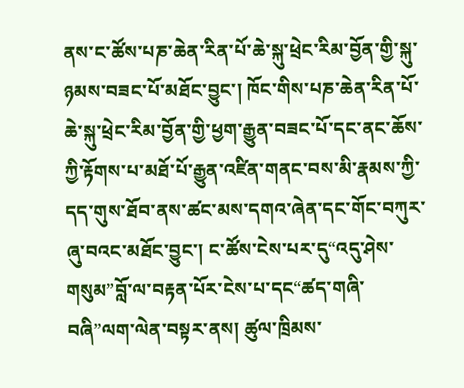ནས་ང་ཚོས་པཎ་ཆེན་རིན་པོ་ཆེ་སྐུ་ཕྲེང་རིམ་བྱོན་གྱི་སྐུ་ཉམས་བཟང་པོ་མཐོང་བྱུང་། ཁོང་གིས་པཎ་ཆེན་རིན་པོ་ཆེ་སྐུ་ཕྲེང་རིམ་བྱོན་གྱི་ཕྱག་རྒྱུན་བཟང་པོ་དང་ནང་ཆོས་ཀྱི་རྟོགས་པ་མཐོ་པོ་རྒྱུན་འཛིན་གནང་བས་མི་རྣམས་ཀྱི་དད་གུས་ཐོབ་ནས་ཚང་མས་དགའ་ཞེན་དང་གོང་བཀུར་ཞུ་བའང་མཐོང་བྱུང་། ང་ཚོས་ངེས་པར་དུ“འདུ་ཤེས་གསུམ”བློ་ལ་བརྟན་པོར་ངེས་པ་དང“ཚད་གཞི་བཞི”ལག་ལེན་བསྟར་ནས། ཚུལ་ཁྲིམས་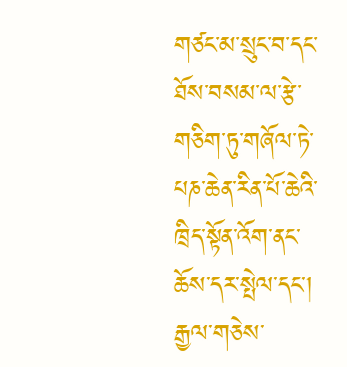གཙང་མ་སྲུང་བ་དང་ཐོས་བསམ་ལ་རྩེ་གཅིག་ཏུ་གཞོལ་ཏེ་པཎ་ཆེན་རིན་པོ་ཆེའི་ཁྲིད་སྟོན་འོག་ནང་ཆོས་དར་སྤེལ་དང་། རྒྱལ་གཅེས་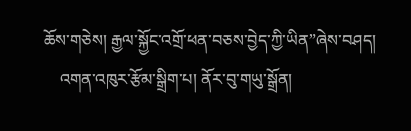ཆོས་གཅེས། རྒྱལ་སྐྱོང་འགྲོ་ཕན་བཅས་བྱེད་ཀྱི་ཡིན”ཞེས་བཤད།
    འགན་འཁུར་རྩོམ་སྒྲིག་པ། ནོར་བུ་གཡུ་སྒྲོན།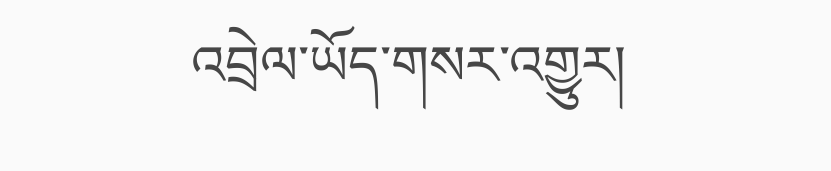འབྲེལ་ཡོད་གསར་འགྱུར།